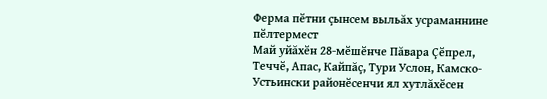Ферма пӗтни çынсем выльăх усраманнине пӗлтермест
Май уйăхӗн 28-мӗшӗнче Пăвара Çӗпрел, Теччӗ, Апас, Кайпăç, Тури Услон, Камско-Устьински районӗсенчи ял хутлăхӗсен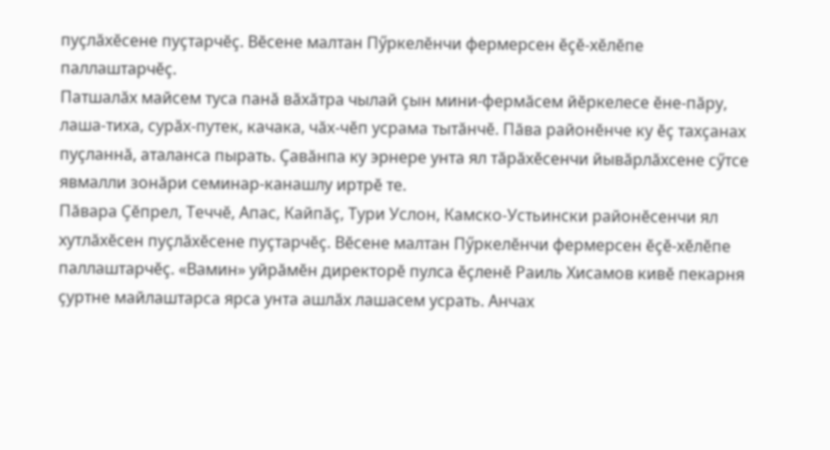пуçлăхӗсене пуçтарчӗç. Вӗсене малтан Пӳркелӗнчи фермерсен ӗçӗ-хӗлӗпе паллаштарчӗç.
Патшалăх майсем туса панă вăхăтра чылай çын мини-фермăсем йӗркелесе ӗне-пăру, лаша-тиха, сурăх-путек, качака, чăх-чӗп усрама тытăнчӗ. Пăва районӗнче ку ӗç тахçанах пуçланнă, аталанса пырать. Çавăнпа ку эрнере унта ял тăрăхӗсенчи йывăрлăхсене сӳтсе явмалли зонăри семинар-канашлу иртрӗ те.
Пăвара Çӗпрел, Теччӗ, Апас, Кайпăç, Тури Услон, Камско-Устьински районӗсенчи ял хутлăхӗсен пуçлăхӗсене пуçтарчӗç. Вӗсене малтан Пӳркелӗнчи фермерсен ӗçӗ-хӗлӗпе паллаштарчӗç. «Вамин» уйрăмӗн директорӗ пулса ӗçленӗ Раиль Хисамов кивӗ пекарня çуртне майлаштарса ярса унта ашлăх лашасем усрать. Анчах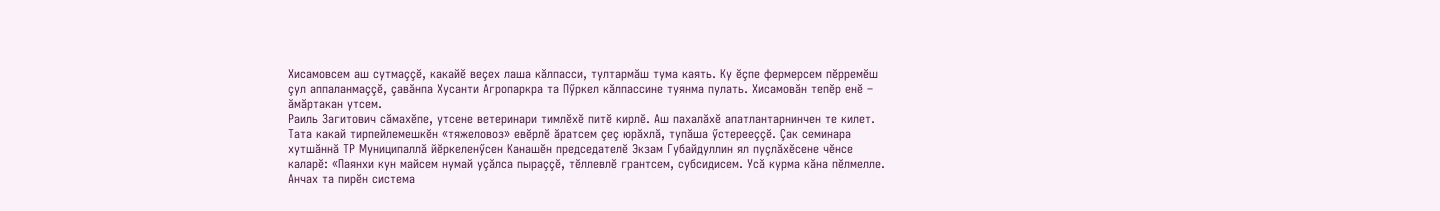Хисамовсем аш сутмаççӗ, какайӗ веçех лаша кăлпасси, тултармăш тума каять. Ку ӗçпе фермерсем пӗрремӗш çул аппаланмаççӗ, çавăнпа Хусанти Агропаркра та Пӳркел кăлпассине туянма пулать. Хисамовăн тепӗр енӗ – ăмăртакан утсем.
Раиль Загитович сăмахӗпе, утсене ветеринари тимлӗхӗ питӗ кирлӗ. Аш пахалăхӗ апатлантарнинчен те килет. Тата какай тирпейлемешкӗн «тяжеловоз» евӗрлӗ ăратсем çеç юрăхлă, тупăша ӳстерееççӗ. Çак семинара хутшăннă ТР Муниципаллă йӗркеленӳсен Канашӗн председателӗ Экзам Губайдуллин ял пуçлăхӗсене чӗнсе каларӗ: «Паянхи кун майсем нумай уçăлса пыраççӗ, тӗллевлӗ грантсем, субсидисем. Усă курма кăна пӗлмелле. Анчах та пирӗн система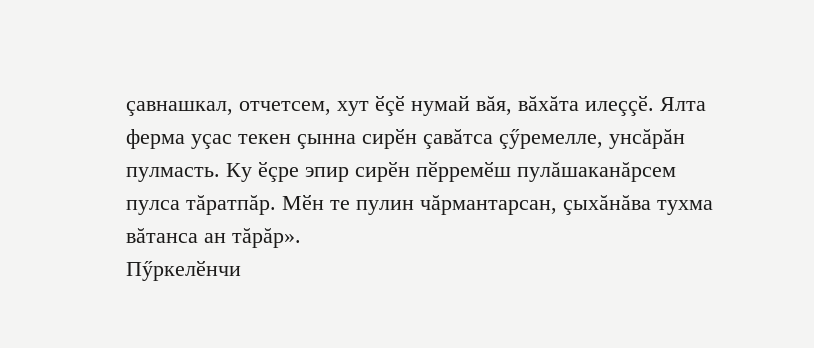çавнашкал, отчетсем, хут ӗçӗ нумай вăя, вăхăта илеççӗ. Ялта ферма уçас текен çынна сирӗн çавăтса çӳремелле, унсăрăн пулмасть. Ку ӗçре эпир сирӗн пӗрремӗш пулăшаканăрсем пулса тăратпăр. Мӗн те пулин чăрмантарсан, çыхăнăва тухма вăтанса ан тăрăр».
Пӳркелӗнчи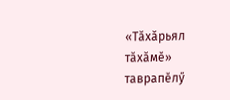«Тăхăрьял тăхăмӗ» таврапӗлӳ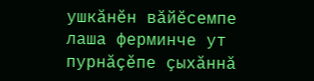ушкăнӗн вăйӗсемпе лаша ферминче ут пурнăçӗпе çыхăннă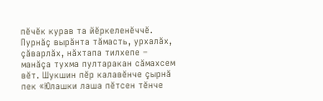пӗчӗк курав та йӗркеленӗччӗ. Пурнăç вырăнта тăмасть, урхалăх, çăварлăх, нăхтапа тилхепе – манăçа тухма пултаракан сăмахсем вӗт. Шукшин пӗр калавӗнче çырнă пек «Юлашки лаша пӗтсен тӗнче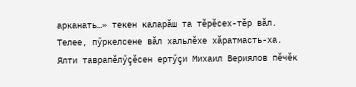арканать…» текен каларăш та тӗрӗсех-тӗр вăл. Телее, пӳркелсене вăл хальлӗхе хăратмасть-ха. Ялти таврапӗлӳçӗсен ертӳçи Михаил Вериялов пӗчӗк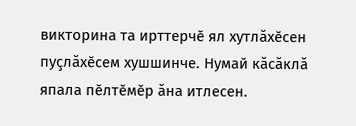викторина та ирттерчӗ ял хутлăхӗсен пуçлăхӗсем хушшинче. Нумай кăсăклă япала пӗлтӗмӗр ăна итлесен.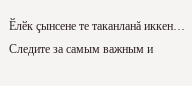Ӗлӗк çынсене те таканланă иккен…
Следите за самым важным и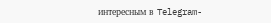интересным в Telegram-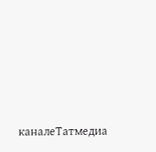каналеТатмедиа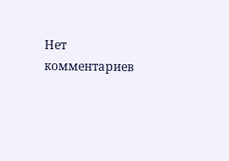Нет комментариев